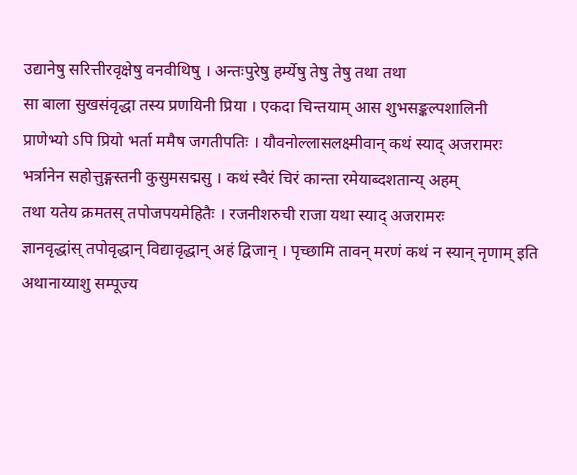उद्यानेषु सरित्तीरवृक्षेषु वनवीथिषु । अन्तःपुरेषु हर्म्येषु तेषु तेषु तथा तथा
सा बाला सुखसंवृद्धा तस्य प्रणयिनी प्रिया । एकदा चिन्तयाम् आस शुभसङ्कल्पशालिनी
प्राणेभ्यो ऽपि प्रियो भर्ता ममैष जगतीपतिः । यौवनोल्लासलक्ष्मीवान् कथं स्याद् अजरामरः
भर्त्रानेन सहोत्तुङ्गस्तनी कुसुमसद्मसु । कथं स्वैरं चिरं कान्ता रमेयाब्दशतान्य् अहम्
तथा यतेय क्रमतस् तपोजपयमेहितैः । रजनीशरुची राजा यथा स्याद् अजरामरः
ज्ञानवृद्धांस् तपोवृद्धान् विद्यावृद्धान् अहं द्विजान् । पृच्छामि तावन् मरणं कथं न स्यान् नृणाम् इति
अथानाय्याशु सम्पूज्य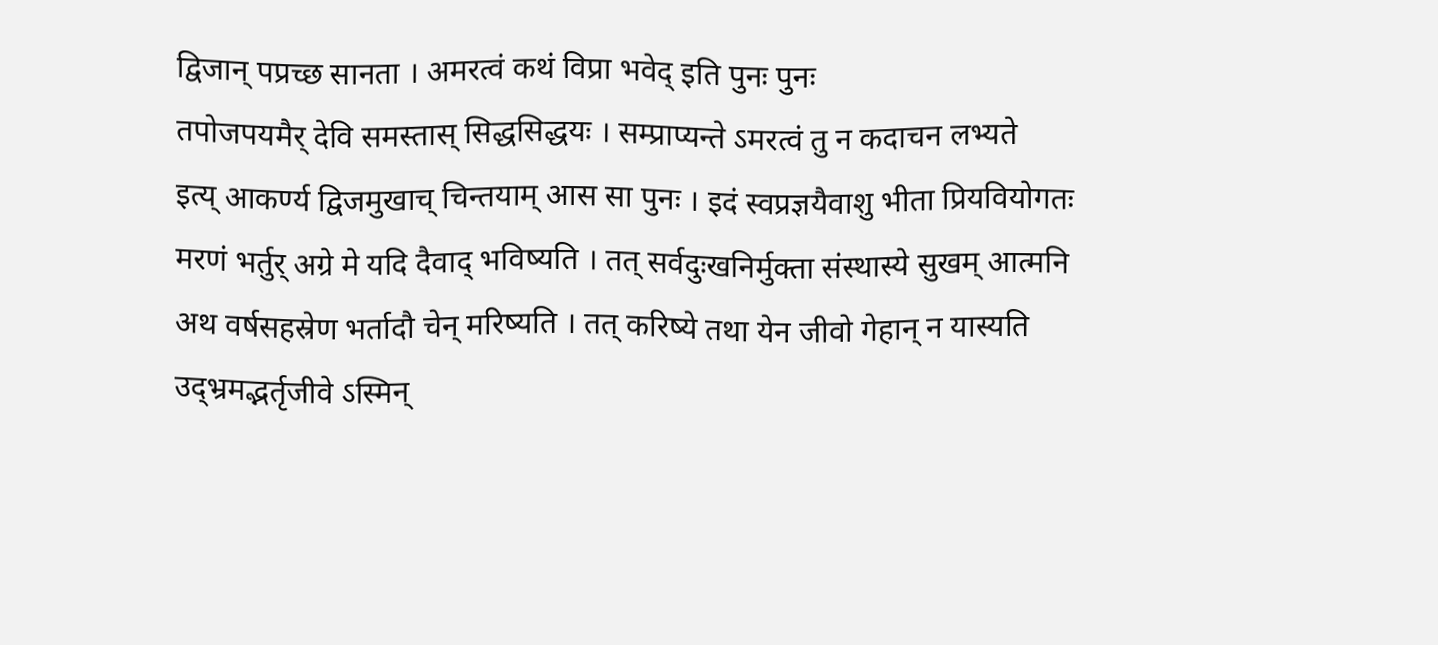द्विजान् पप्रच्छ सानता । अमरत्वं कथं विप्रा भवेद् इति पुनः पुनः
तपोजपयमैर् देवि समस्तास् सिद्धसिद्धयः । सम्प्राप्यन्ते ऽमरत्वं तु न कदाचन लभ्यते
इत्य् आकर्ण्य द्विजमुखाच् चिन्तयाम् आस सा पुनः । इदं स्वप्रज्ञयैवाशु भीता प्रियवियोगतः
मरणं भर्तुर् अग्रे मे यदि दैवाद् भविष्यति । तत् सर्वदुःखनिर्मुक्ता संस्थास्ये सुखम् आत्मनि
अथ वर्षसहस्रेण भर्तादौ चेन् मरिष्यति । तत् करिष्ये तथा येन जीवो गेहान् न यास्यति
उद्भ्रमद्भर्तृजीवे ऽस्मिन्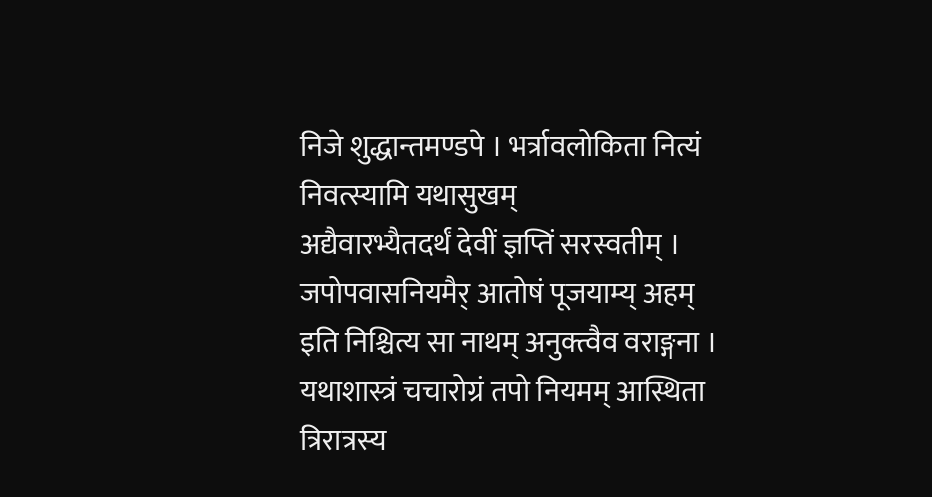निजे शुद्धान्तमण्डपे । भर्त्रावलोकिता नित्यं निवत्स्यामि यथासुखम्
अद्यैवारभ्यैतदर्थं देवीं ज्ञप्तिं सरस्वतीम् । जपोपवासनियमैर् आतोषं पूजयाम्य् अहम्
इति निश्चित्य सा नाथम् अनुक्त्वैव वराङ्गना । यथाशास्त्रं चचारोग्रं तपो नियमम् आस्थिता
त्रिरात्रस्य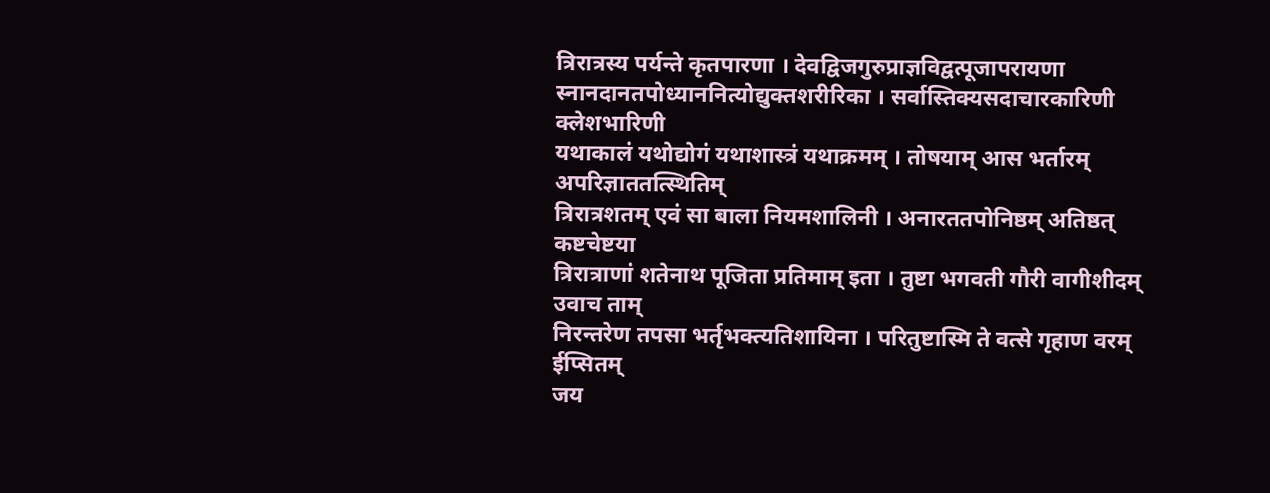त्रिरात्रस्य पर्यन्ते कृतपारणा । देवद्विजगुरुप्राज्ञविद्वत्पूजापरायणा
स्नानदानतपोध्याननित्योद्युक्तशरीरिका । सर्वास्तिक्यसदाचारकारिणी क्लेशभारिणी
यथाकालं यथोद्योगं यथाशास्त्रं यथाक्रमम् । तोषयाम् आस भर्तारम् अपरिज्ञाततत्स्थितिम्
त्रिरात्रशतम् एवं सा बाला नियमशालिनी । अनारततपोनिष्ठम् अतिष्ठत् कष्टचेष्टया
त्रिरात्राणां शतेनाथ पूजिता प्रतिमाम् इता । तुष्टा भगवती गौरी वागीशीदम् उवाच ताम्
निरन्तरेण तपसा भर्तृभक्त्यतिशायिना । परितुष्टास्मि ते वत्से गृहाण वरम् ईप्सितम्
जय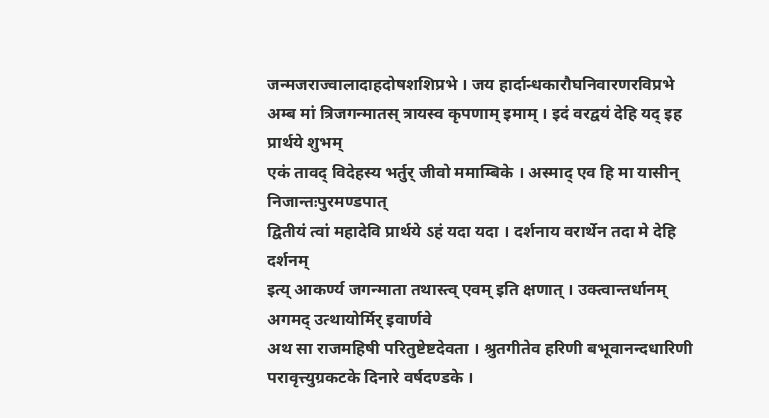जन्मजराज्वालादाहदोषशशिप्रभे । जय हार्दान्धकारौघनिवारणरविप्रभे
अम्ब मां त्रिजगन्मातस् त्रायस्व कृपणाम् इमाम् । इदं वरद्वयं देहि यद् इह प्रार्थये शुभम्
एकं तावद् विदेहस्य भर्तुर् जीवो ममाम्बिके । अस्माद् एव हि मा यासीन् निजान्तःपुरमण्डपात्
द्वितीयं त्वां महादेवि प्रार्थये ऽहं यदा यदा । दर्शनाय वरार्थेन तदा मे देहि दर्शनम्
इत्य् आकर्ण्य जगन्माता तथास्त्व् एवम् इति क्षणात् । उक्त्वान्तर्धानम् अगमद् उत्थायोर्मिर् इवार्णवे
अथ सा राजमहिषी परितुष्टेष्टदेवता । श्रुतगीतेव हरिणी बभूवानन्दधारिणी
परावृत्त्युग्रकटके दिनारे वर्षदण्डके ।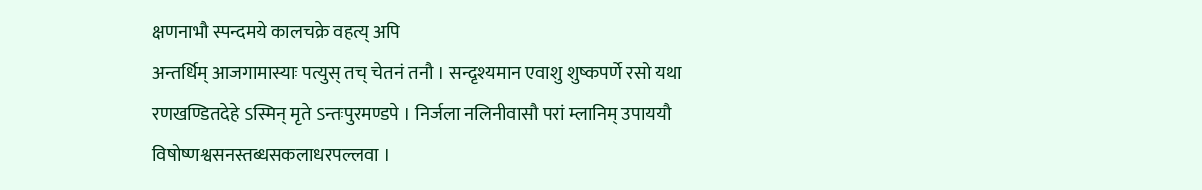क्षणनाभौ स्पन्दमये कालचक्रे वहत्य् अपि
अन्तर्धिम् आजगामास्याः पत्युस् तच् चेतनं तनौ । सन्दृश्यमान एवाशु शुष्कपर्णे रसो यथा
रणखण्डितदेहे ऽस्मिन् मृते ऽन्तःपुरमण्डपे । निर्जला नलिनीवासौ परां म्लानिम् उपाययौ
विषोष्णश्वसनस्तब्धसकलाधरपल्लवा ।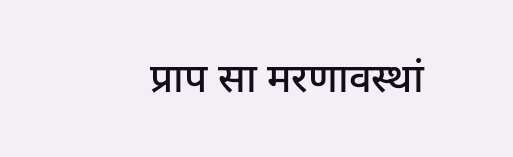प्राप सा मरणावस्थां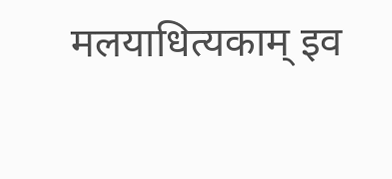मलयाधित्यकाम् इव